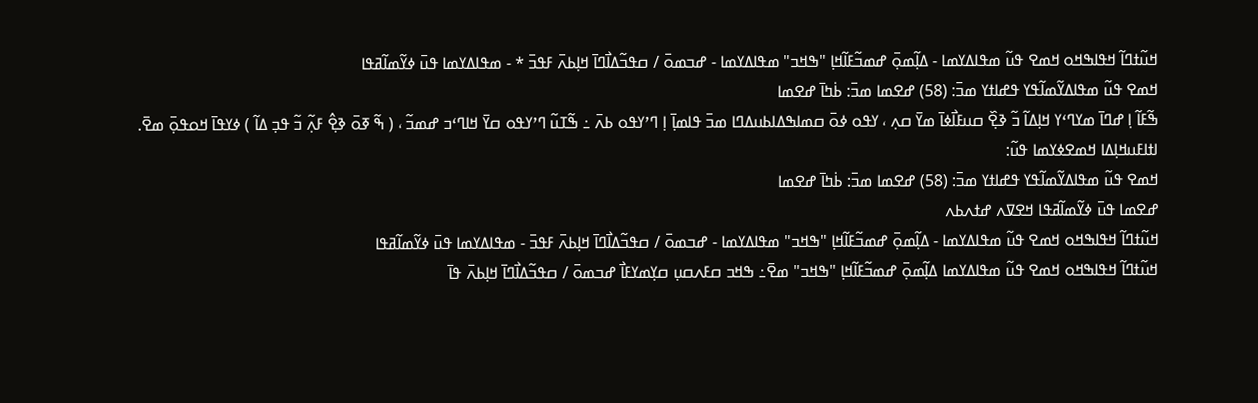ߞߎ߬ߙߣߊ߬ ߞߟߊߒߞߋ ߞߘߐ ߟߎ߬ ߘߟߊߡߌߘߊ - ߡߊ߲߬ߘߋ߲߫ ߝߘߏ߬ߓߊ߬ߞߊ߲ "ߒߞߏ" ߘߟߊߡߌߘߊ - ߝߏߘߋ߫ / ߛߟߏ߬ߡߊ߯ߣߊ߫ ߞߊ߲ߕߍ߫ ߓߟߏ߫ * - ߘߟߊߡߌߘߊ ߟߎ߫ ߦߌ߬ߘߊ߬ߥߟߊ
ߞߘߐ ߟߎ߬ ߘߟߊߡߌ߬ߘߊ߬ߟߌ ߟߝߊߙߌ ߘߏ߫: (58) ߝߐߘߊ ߘߏ߫: ߕ߭ߤߊ߫ ߝߐߘߊ
ߒ߬ߓߊ߬ ߊ߲ ߝߣߊ߫ ߘߌߣߵߌ ߞߊ߲ߡߊ߬ ߏ߬ ߢߐ߲߰ ߛߎߓߊ߯ߦߊ߫ ߘߌ߫ ߛߍ߲ ، ߌߟߋ ߦߋ߫ ߛߘߊߒߡߊߕߎߡߣߊ ߘߏ߫ ߟߊߘߊ߲߫ ߊ߲ ߣߴߌߟߋ ߕߍ߫ ߸ ߒ߬ߠߎ߬ ߣߴߌߟߋ ߛߌ߫ ߞߊߣߵߏ ߝߘߏ߬ ، ( ߒ߬ ߧߋ߫ ߢߐ߲߮ ߓߍ߲߬ ߏ߬ ߟߏ߲ ߡߊ߬ ) ߦߌߟߊ߫ ߞߋߟߋ߲߫ ߘߐ߫.
ߊߙߊߓߎߞߊ߲ߡߊ ߞߘߐߦߌߘߊ ߟߎ߬:
ߞߘߐ ߟߎ߬ ߘߟߊߡߌ߬ߘߊ߬ߟߌ ߟߝߊߙߌ ߘߏ߫: (58) ߝߐߘߊ ߘߏ߫: ߕ߭ߤߊ߫ ߝߐߘߊ
ߝߐߘߊ ߟߎ߫ ߦߌ߬ߘߊ߬ߥߟߊ ߞߐߜߍ ߝߙߍߕߍ
ߞߎ߬ߙߣߊ߬ ߞߟߊߒߞߋ ߞߘߐ ߟߎ߬ ߘߟߊߡߌߘߊ - ߡߊ߲߬ߘߋ߲߫ ߝߘߏ߬ߓߊ߬ߞߊ߲ "ߒߞߏ" ߘߟߊߡߌߘߊ - ߝߏߘߋ߫ / ߛߟߏ߬ߡߊ߯ߣߊ߫ ߞߊ߲ߕߍ߫ ߓߟߏ߫ - ߘߟߊߡߌߘߊ ߟߎ߫ ߦߌ߬ߘߊ߬ߥߟߊ
ߞߎ߬ߙߣߊ߬ ߞߟߊߒߞߋ ߞߘߐ ߟߎ߬ ߘߟߊߡߌߘߊ ߡߊ߲߬ߘߋ߲߫ ߝߘߏ߬ߓߊ߬ߞߊ߲ "ߒߞߏ" ߘߐ߫߸ ߒߞߏ ߛߓߍߛߎ߲ ߛߌ߲ߘߌߓߊ߯ ߝߏߘߋ߫ / ߛߟߏ߬ߡߊ߯ߣߊ߫ ߞߊ߲ߕߍ߫ ߟߊ߫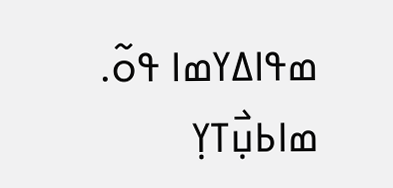ߘߟߊߡߌߘߊ ߟߋ߬.
ߘߊߕߎ߲߯ߠߌ߲